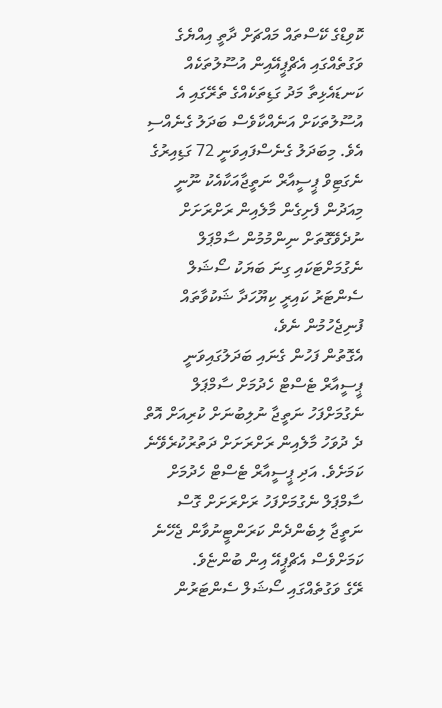ކޮވިޑްގެ ކޭސްތައް މައްޗަށް ދާތީ އިއްޔެގެ ވަގުތެއްގައި އެޗްޕީއޭއިން އުސޫލުތަކެއް ކަނޑައެޅިތާ މަދު ގަޑިތަކެއްގެ ތެރޭގައި އެ އުސޫލުތަކަށް އަނެއްކާވެސް ބަދަލު ގެނެއްސި އެވެ. މިބަދަލު ގެނެސްފައިވަނީ 72 ގަޑިއިރުގެ ނެގަޓިވް ޕީސީއާރް ނަތީޖާއަކާއެކު ނޫނީ މިއަދުން ފެށިގެން މާލެއިން ރަށްރަށަށް ނުދެވޭގޮތަށް ނިންމުމުން ސާމްޕަލް ނެގުމަށްޓަކައި ގިނަ ބަޔަކު ސޯޝަލް ސެންޓަރު ކައިރީ ކިޔޫހަދާ ޝަކުވާތައް ފުނިޖެހުމުން ނެވެ،
އެގޮތުން ފަހުން ގެނައި ބަދަލުގައިވަނީ ޕީސީއާރް ޓެސްޓް ހެދުމަށް ސާމްޕަލް ނެގުމަށްފަހު ނަތީޖާ ނުލިބުނަށް ކުރިއަށް އޮތް ދެ ދުވަހު މާލެއިން ރަށްރަށަށް ދަތުރުކުރެވޭނެ ކަމަށެވެ. އަދި ޕީސީއާރް ޓެސްޓް ހެދުމަށް ސާމްޕަލް ނެގުމަށްފަހު ރަށްރަށަށް ގޮސް ނަތީޖާ ލިބެންދެން ކަރަންޓީނުވާން ޖެހޭނެ ކަމަށްވެސް އެޗްޕީއޭ އިން ބުންޏެވެ.
ރޭގެ ވަގުތެއްގައި ސޯޝަލް ސެންޓަރުން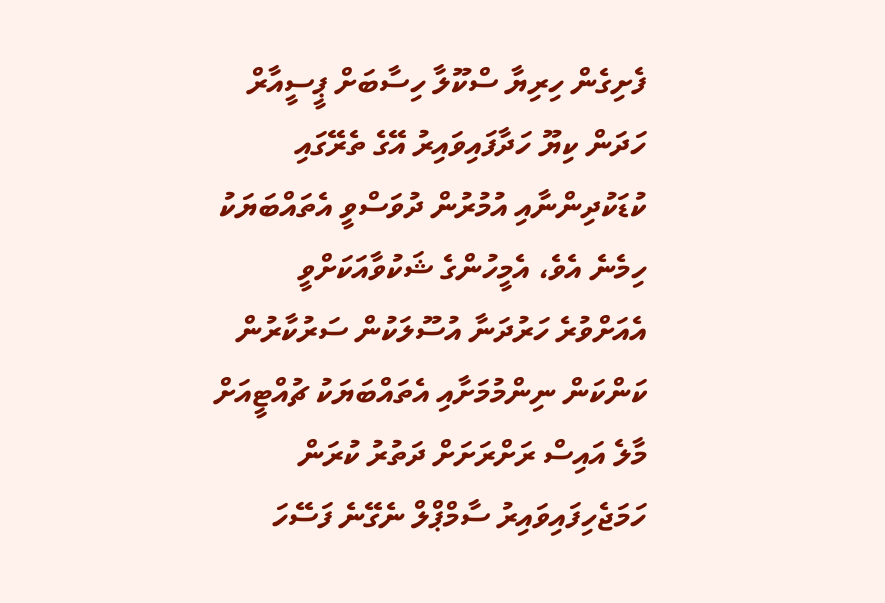ފެށިގެން ހިރިޔާ ސްކޫލާ ހިސާބަށް ޕީސީއާރް ހަދަން ކިޔޫ ހަދާފައިވައިރު އޭގެ ތެރޭގައި ކުޑަކުދިންނާއި އުމުރުން ދުވަސްވީ އެތައްބަޔަކު ހިމެނެ އެވެ، އެމީހުންގެ ޝަކުވާއަކަށްވީ އެއަށްވުރެ ހަރުދަނާ އުސޫލަކުން ސަރުކާރުން ކަންކަން ނިންމުމަށާއި އެތައްބަޔަކު ޗުއްޓީއަށް މާލެ އައިސް ރަށްރަށަށް ދަތުރު ކުރަން ހަމަޖެހިފައިވައިރު ސާމްޕްލް ނެގޭނެ ފަސޭހަ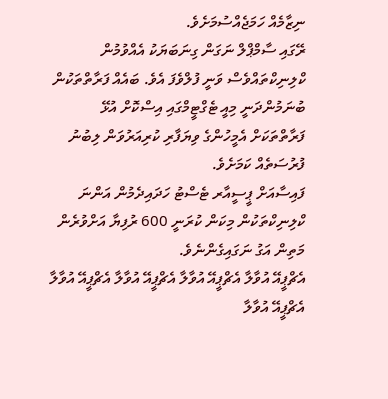ނިޒާމެއް ހަމަޖެއްސުމަށެވެ.
ރޭގައި ސާމްޕްލް ނަގަން ގިނަބަޔަކު އެއްވުމުން ކްލިނިކްތައްވެސް ވަނީ ފުލްވެފަ އެވެ. ބައެއް ފަރާތްތަކުން ބުނަމުންދަނީ މިއީ ޓެގްޓީމްގައި އިސްކޮށް އުޅޭ ފަރާތްތަކަށް އެމީހުންގެ ވިޔަފާރި ކުރިއަރުވަން ލިބުނު ފުރުސަތެއް ކަމަށެވެ.
ފައިސާއަށް ޕީސީއާރ ޓެސްޓު ހަދައިދެމުން އަންނަ ކްލިނިކްތަކުން މިކަން ކުރަނީ 600 ރުފިޔާ އަށްވުރެން މަތިން އަގު ނަގައިގެންނެވެ.
އެޗްޕީއޭ އުވާލާ އެޗްޕީއޭ އުވާލާ އެޗްޕީއޭ އުވާލާ އެޗްޕީއޭ އުވާލާ އެޗްޕީއޭ އުވާލާ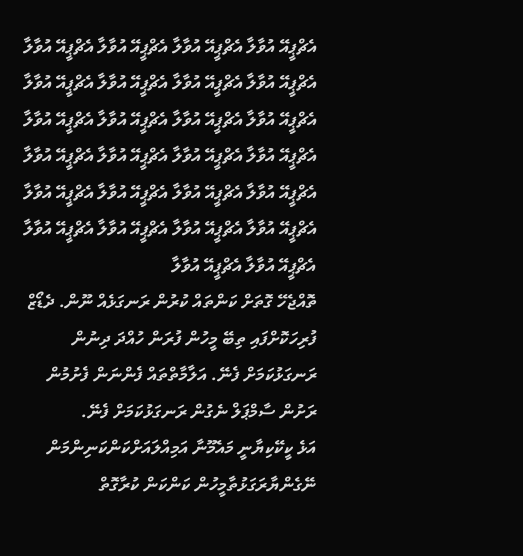އެޗްޕީއޭ އުވާލާ އެޗްޕީއޭ އުވާލާ އެޗްޕީއޭ އުވާލާ އެޗްޕީއޭ އުވާލާ އެޗްޕީއޭ އުވާލާ އެޗްޕީއޭ އުވާލާ އެޗްޕީއޭ އުވާލާ އެޗްޕީއޭ އުވާލާ އެޗްޕީއޭ އުވާލާ އެޗްޕީއޭ އުވާލާ އެޗްޕީއޭ އުވާލާ އެޗްޕީއޭ އުވާލާ އެޗްޕީއޭ އުވާލާ އެޗްޕީއޭ އުވާލާ އެޗްޕީއޭ އުވާލާ އެޗްޕީއޭ އުވާލާ އެޗްޕީއޭ އުވާލާ އެޗްޕީއޭ އުވާލާ އެޗްޕީއޭ އުވާލާ އެޗްޕީއޭ އުވާލާ އެޗްޕީއޭ އުވާލާ އެޗްޕީއޭ އުވާލާ އެޗްޕީއޭ އުވާލާ އެޗްޕީއޭ އުވާލާ އެޗްޕީއޭ އުވާލާ އެޗްޕީއޭ އުވާލާ
ތޮއްޖެހޭ ގޮތަށް ކަންތައް ކުރުން ރަނގަޅެއް ނޫން. ދެޑޯޒް ފުރިހަކޮށްފައި ތިބޭ މީހުން ފުރަން ހުއްދަ ދިނުން ރަނގަޅުކަމަށް ފެނޭ. އަލާމާތްތައް ފެންނަން ފެށުމުން ރަށުން ސާމްޕަލް ނެގުން ރަނގަޅުކަމަށް ފެނޭ.
އަޅެ ކީކޭކިޔާނީ މައެމޫނާ އަމިއްލައަށްކަންކަނިންމަން ނޭގެންޔާރަގަޅުތާމީހުން ކަންކަން ކުރާގޮތް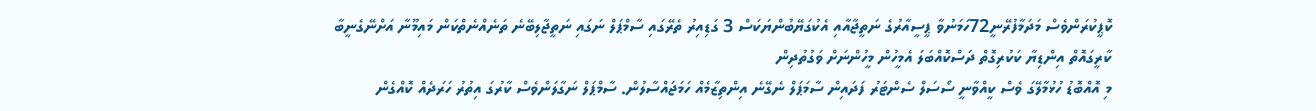ކޮޕީކުރަންވެސް މަދަމާފުރޭނީ72ހަމަނުވާ ޕީސީއާރުގެ ނަތީޖާއާއި އެކުގަޔޭބުންޔަކަސް 3 ގަޑިއިރު ތެރޭގައި ސާމްޕަލް ނަގައި ނަތީޖާލިބޭނެ ތަނެއްނެތްކަން މައިމޫނާ އަށްނޭގެނީބާ ކާރީގައޮތް އިންޑިޔާ ކަކުރިގޮތް ދަސްކޮއްބަލަ އެމީހުން މީހުންނަށް ވަގުތުދިން
މި އޮއްބޮޑު ހުޅުމާލޭގަ ވެސް ކީއްވާނީ ސޯސަލް ސެންޓަރު ފަދައިން ސާމަޕަލް ނެގޭނެ އިންތިޒާމެއް ހަމަޖައްސާލުން. ސާމްޕަލް ނަގާލަންވެސް ކާރުގަ އިތުރު ހަރަދެއް ކޮއްގެން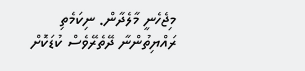މިޖެހެނީ މާލެދާން. ނިކަމެތި ރައްޔިތުންނާ ދޭތެރޭވެސް ކުޑަކޮށް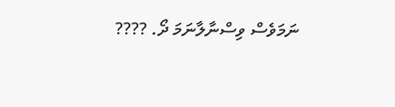ނަމަވެސް ވިސްނާލާނަމަ ދޯ. ????